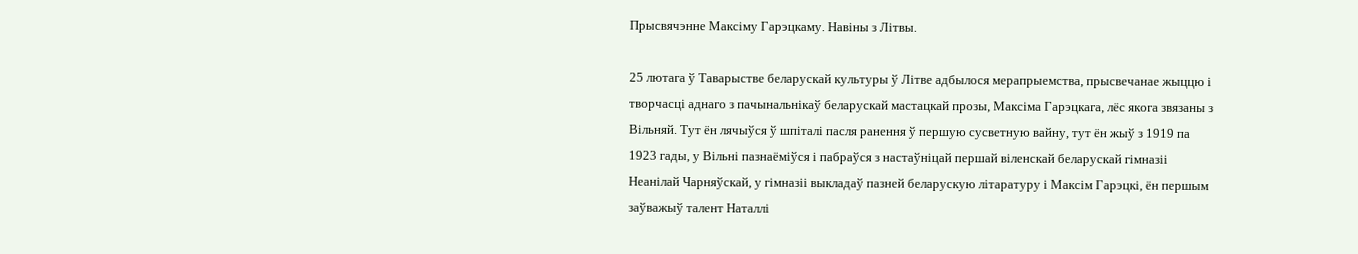Прысвячэнне Максіму Гарэцкаму. Навіны з Літвы.

25 лютага ў Таварыстве беларускай культуры ў Літве адбылося мерапрыемства, прысвечанае жыццю і творчасці аднаго з пачынальнікаў беларускай мастацкай прозы, Максіма Гарэцкага, лёс якога звязаны з Вільняй. Тут ён лячыўся ў шпіталі пасля ранення ў першую сусветную вайну, тут ён жыў з 1919 па 1923 гады, у Вільні пазнаёміўся і пабраўся з настаўніцай першай віленскай беларускай гімназіі Неанілай Чарняўскай, у гімназіі выкладаў пазней беларускую літаратуру і Максім Гарэцкі, ён першым заўважыў талент Наталлі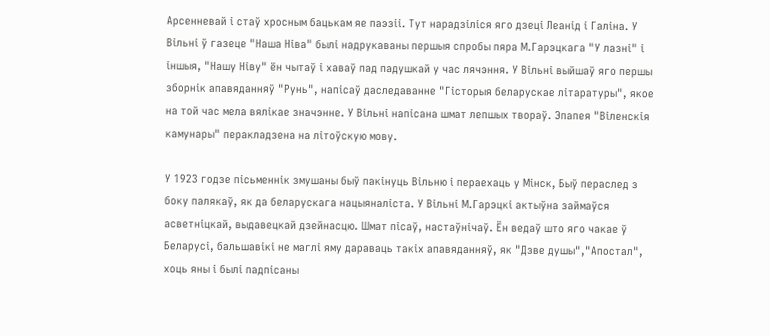Арсенневай і стаў хросным бацькам яе паэзіі. Тут нарадзіліся яго дзеці Леанід і Галіна. У Вільні ў газеце "Наша Ніва" былі надрукаваны першыя спробы пяра М.Гарэцкага "У лазні" і іншыя, "Нашу Ніву" ён чытаў і хаваў пад падушкай у час лячэння. У Вільні выйшаў яго першы зборнік апавяданняў "Рунь", напісаў даследаванне "Гісторыя беларускае літаратуры", якое на той час мела вялікае значэнне. У Вільні напісана шмат лепшых твораў. Эпапея "Віленскія камунары" перакладзена на літоўскую мову.

У 1923 годзе пісьменнік змушаны быў пакінуць Вільню і пераехаць у Мінск, Быў пераслед з боку палякаў, як да беларускага нацыяналіста. У Вільні М.Гарэцкі актыўна займаўся асветніцкай, выдавецкай дзейнасцю. Шмат пісаў, настаўнічаў. Ён ведаў што яго чакае ў Беларусі, бальшавікі не маглі яму дараваць такіх апавяданняў, як "Дзве душы","Апостал", хоць яны і былі падпісаны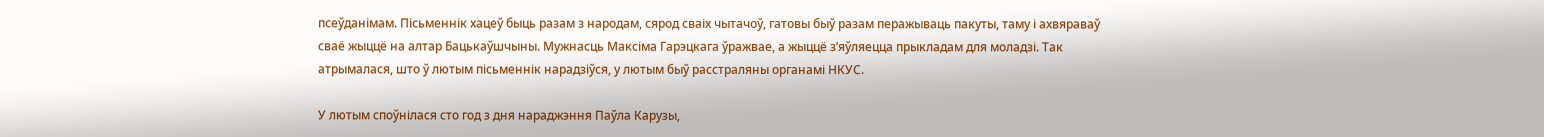псеўданімам. Пісьменнік хацеў быць разам з народам, сярод сваіх чытачоў, гатовы быў разам перажываць пакуты, таму і ахвяраваў сваё жыццё на алтар Бацькаўшчыны. Мужнасць Максіма Гарэцкага ўражвае, а жыццё з’яўляецца прыкладам для моладзі. Так атрымалася, што ў лютым пісьменнік нарадзіўся, у лютым быў расстраляны органамі НКУС.

У лютым споўнілася сто год з дня нараджэння Паўла Карузы,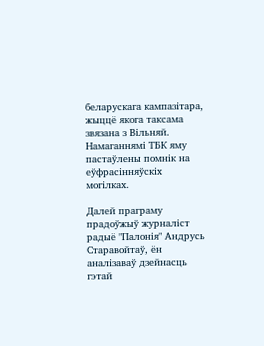беларускага кампазітара, жыццё якога таксама звязана з Вільняй. Намаганнямі ТБК яму пастаўлены помнік на еўфрасінняўскіх могілках.

Далей праграму прадоўжыў журналіст радыё "Палонія" Андрусь Старавойтаў, ён аналізаваў дзейнасць гэтай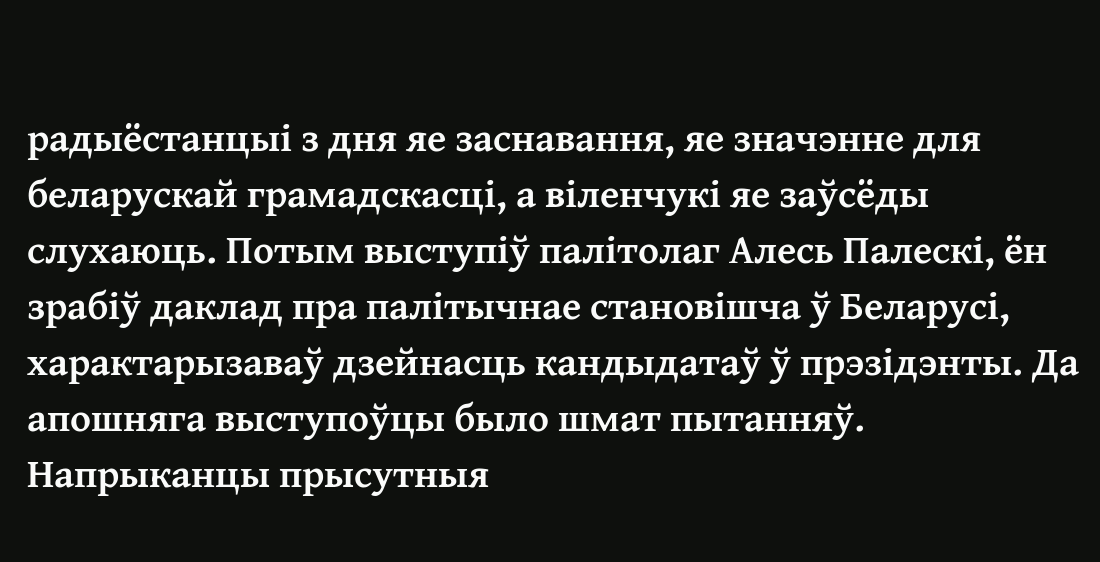радыёстанцыі з дня яе заснавання, яе значэнне для беларускай грамадскасці, а віленчукі яе заўсёды слухаюць. Потым выступіў палітолаг Алесь Палескі, ён зрабіў даклад пра палітычнае становішча ў Беларусі, характарызаваў дзейнасць кандыдатаў ў прэзідэнты. Да апошняга выступоўцы было шмат пытанняў. Напрыканцы прысутныя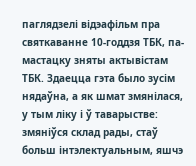паглядзелі відэафільм пра святкаванне 10-годдзя ТБК, па-мастацку зняты актывістам ТБК. Здаецца гэта было зусім нядаўна, а як шмат змянілася, у тым ліку і ў таварыстве: змяніўся склад рады, стаў больш інтэлектуальным, яшчэ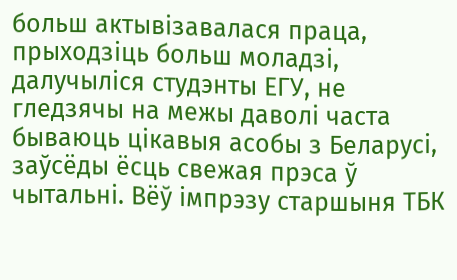больш актывізавалася праца, прыходзіць больш моладзі, далучыліся студэнты ЕГУ, не гледзячы на межы даволі часта бываюць цікавыя асобы з Беларусі, заўсёды ёсць свежая прэса ў чытальні. Вёў імпрэзу старшыня ТБК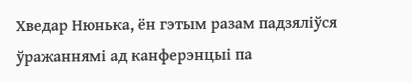Хведар Нюнька, ён гэтым разам падзяліўся ўражаннямі ад канферэнцыі па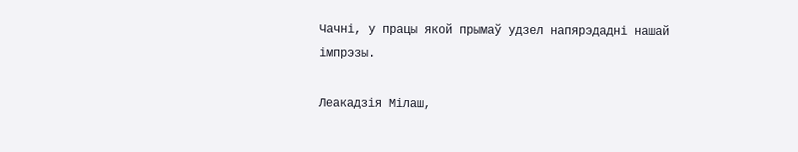Чачні, у працы якой прымаў удзел напярэдадні нашай імпрэзы.

Леакадзія Мілаш,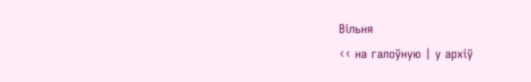Вільня
‹‹ на галоўную | у архіў